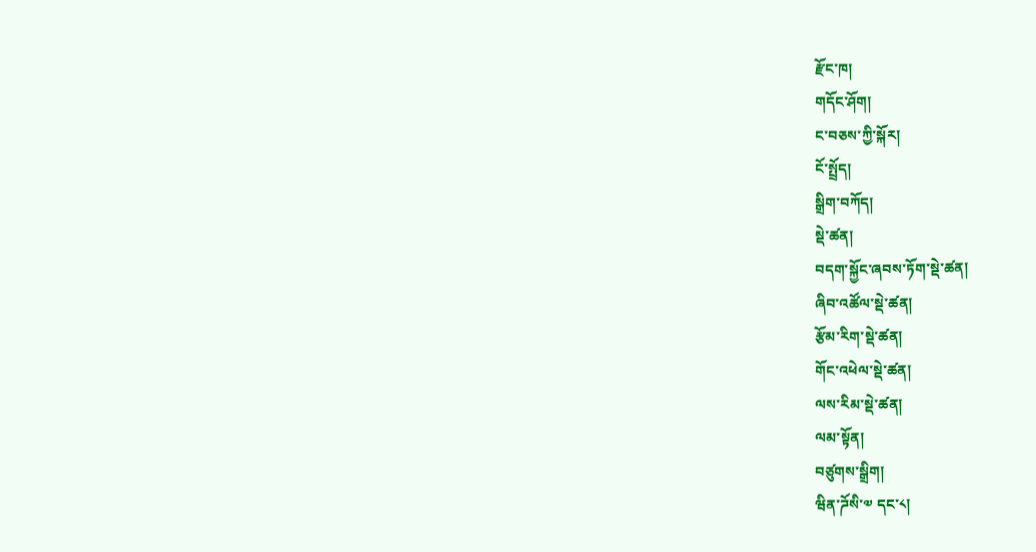རྫོང་ཁ།
གདོང་ཤོག།
ང་བཅས་ཀྱི་སྐོར།
ངོ་སྤྲོད།
སྒྲིག་བཀོད།
སྡེ་ཚན།
བདག་སྐྱོང་ཞབས་ཏོག་སྡེ་ཚན།
ཞིབ་འཚོལ་སྡེ་ཚན།
རྩོམ་རིག་སྡེ་ཚན།
གོང་འཕེལ་སྡེ་ཚན།
ལས་རིམ་སྡེ་ཚན།
ལམ་སྟོན།
བཙུགས་སྒྲིག།
ཝིན་ཌོསི་༧ དང་༨།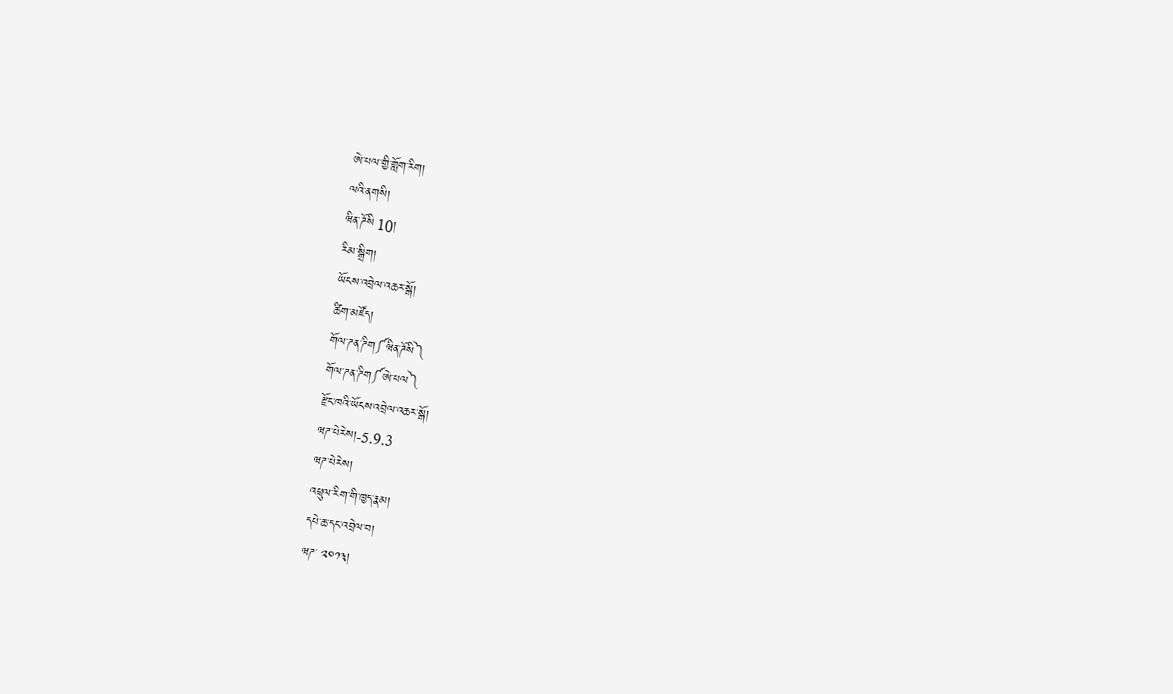ཨེ་པལ་གྱི་གློག་རིག།
ལའི་ནགསི།
ཝིན་ཌོསི 10།
རིམ་སྒྲིག།
ཡོངས་འབྲེལ་འཆར་སྒོ།
ཚིག་མཛོད།
གོལ་ཌན་ཌིག༼ཝིན་ཌོསི༽
གོལ་ཌན་ཌིག༼ཨེ་པལ༽
རྫོང་ཁའི་ཡོངས་འབྲེལ་འཆར་སྒོ།
ཝཌ་པེརེས།-5.9.3
ཝཌ་པེརེས།
འཕྲུལ་རིག་གི་ཁྱད་རྣམ།
དཔེ་ཆ་དང་འབྲེལ་བ།
ཝཌ་ ༢༠༡༣།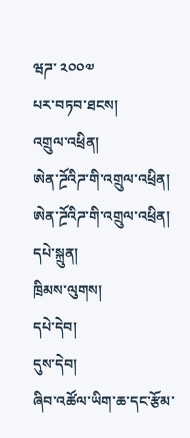ཝཌ་ ༢༠༠༧
པར་བཏབ་ཐངས།
འགྲུལ་འཕྲིན།
ཨེན་ཌྲོའིཌ་གི་འགྲུལ་འཕྲིན།
ཨེན་ཌྲོའིཌ་གི་འགྲུལ་འཕྲིན།
དཔེ་སྐྲུན།
ཁྲིམས་ལུགས།
དཔེ་དེབ།
དུས་དེབ།
ཞིབ་འཚོལ་ཡིག་ཆ་དང་རྩོམ་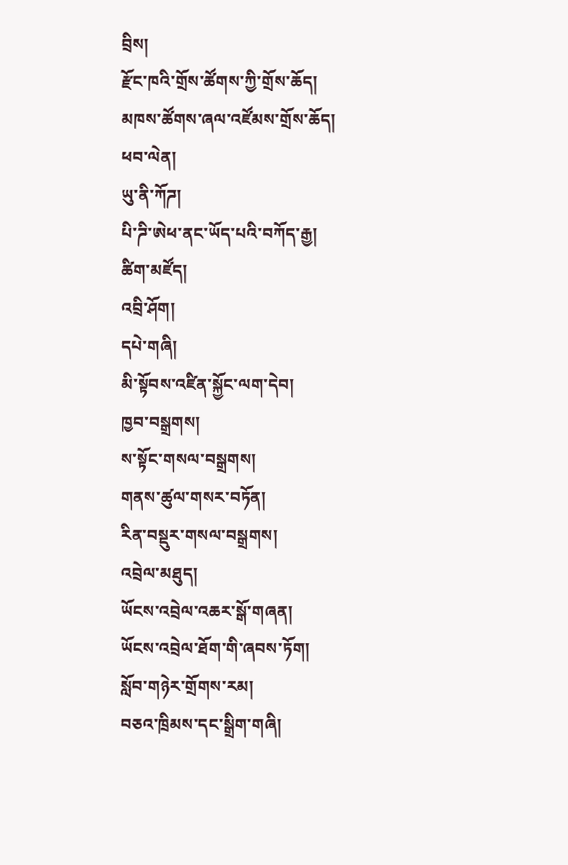བྲིས།
རྫོང་ཁའི་གྲོས་ཚོགས་ཀྱི་གྲོས་ཆོད།
མཁས་ཚོགས་ཞལ་འཛོམས་གྲོས་ཆོད།
ཕབ་ལེན།
ཡུ་ནི་ཀོཌ།
པི་ཌི་ཨེཕ་ནང་ཡོད་པའི་བཀོད་རྒྱ།
ཚིག་མཛོད།
འབྲི་ཤོག།
དཔེ་གཞི།
མི་སྟོབས་འཛིན་སྐྱོང་ལག་དེབ།
ཁྱབ་བསྒྲགས།
ས་སྟོང་གསལ་བསྒྲགས།
གནས་ཚུལ་གསར་བཏོན།
རིན་བསྡུར་གསལ་བསྒྲགས།
འབྲེལ་མཐུད།
ཡོངས་འབྲེལ་འཆར་སྒོ་གཞན།
ཡོངས་འབྲེལ་ཐོག་གི་ཞབས་ཏོག།
སློབ་གཉེར་གྲོགས་རམ།
བཅའ་ཁྲིམས་དང་སྒྲིག་གཞི།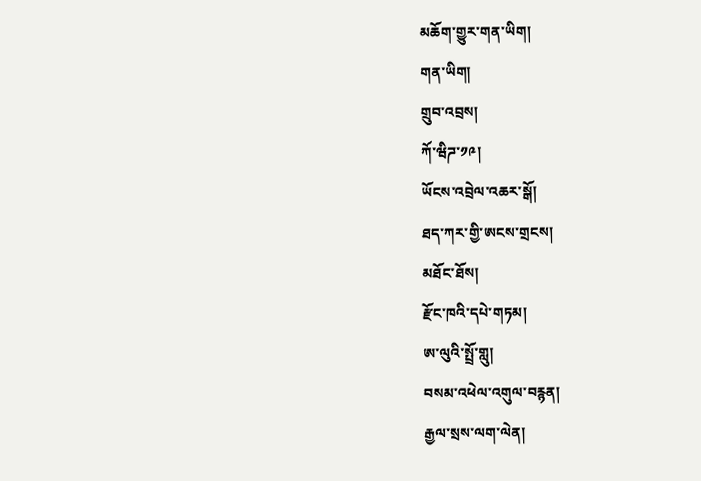མཆོག་གྱུར་གན་ཡིག།
གན་ཡིག།
གྲུབ་འབྲས།
ཀོ་ཝིཌ་༡༩།
ཡོངས་འབྲེལ་འཆར་སྒོ།
ཐད་ཀར་གྱི་ཨངས་གྲངས།
མཐོང་ཐོས།
རྫོང་ཁའི་དཔེ་གཏམ།
ཨ་ལུའི་སྤྲོ་གླུ།
བསམ་འཕེལ་འགུལ་བརྙན།
རྒྱལ་སྲས་ལག་ལེན།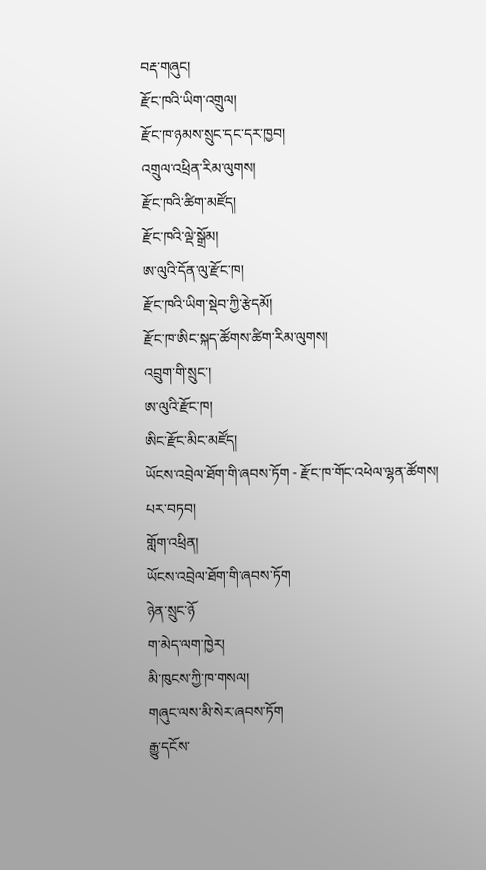བརྡ་གཞུང།
རྫོང་ཁའི་ཡིག་འགྲུལ།
རྫོང་ཁ་ཉམས་སྲུང་དང་དར་ཁྱབ།
འགྲུལ་འཕྲིན་རིམ་ལུགས།
རྫོང་ཁའི་ཚིག་མཛོད།
རྫོང་ཁའི་ལྡེ་སྒྲོམ།
ཨ་ལུའི་དོན་ལུ་རྫོང་ཁ།
རྫོང་ཁའི་ཡིག་སྡེབ་ཀྱི་རྩེདམོ།
རྫོང་ཁ་ཨིང་སྐད་ཚོགས་ཚིག་རིམ་ལུགས།
འབྲུག་གི་སྲུང་།
ཨ་ལུའི་རྫོང་ཁ།
ཨིང་རྫོང་མིང་མཛོད།
ཡོངས་འབྲེལ་ཐོག་གི་ཞབས་ཏོག - རྫོང་ཁ་གོང་འཕེལ་ལྷན་ཚོགས།
པར་བཏབ།
གློག་འཕྲིན།
ཡོངས་འབྲེལ་ཐོག་གི་ཞབས་ཏོག
ཉེན་སྲུང་ཉོ
ག་མེད་ལག་ཁྱེར།
མི་ཁུངས་ཀྱི་ཁ་གསལ།
གཞུང་ལས་མི་སེར་ཞབས་ཏོག
རྒྱུ་དངོས་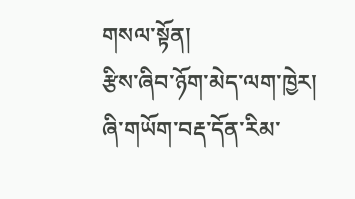གསལ་སྟོན།
རྩིས་ཞིབ་ཉོག་མེད་ལག་ཁྱེར།
ཞི་གཡོག་བརྡ་དོན་རིམ་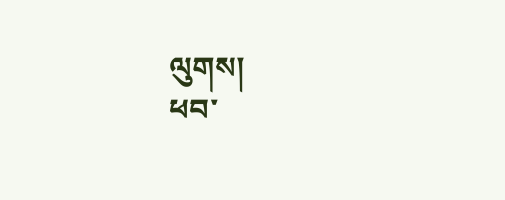ལུགས།
ཕབ་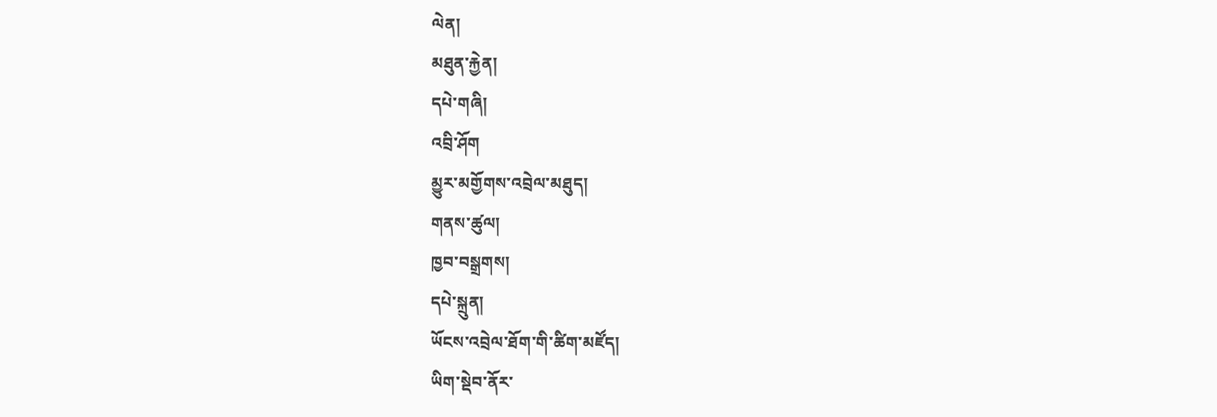ལེན།
མཐུན་རྐྱེན།
དཔེ་གཞི།
འབྲི་ཤོག
མྱུར་མགྱོགས་འབྲེལ་མཐུད།
གནས་ཚུལ།
ཁྱབ་བསྒྲགས།
དཔེ་སྐྲུན།
ཡོངས་འབྲེལ་ཐོག་གི་ཚིག་མཛོད།
ཡིག་སྡེབ་ནོར་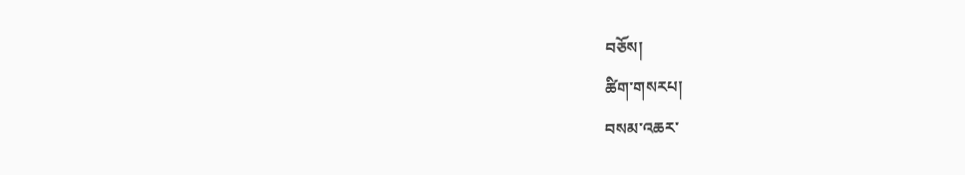བཅོས།
ཚིག་གསརཔ།
བསམ་འཆར་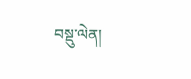བསྡུ་ལེན།